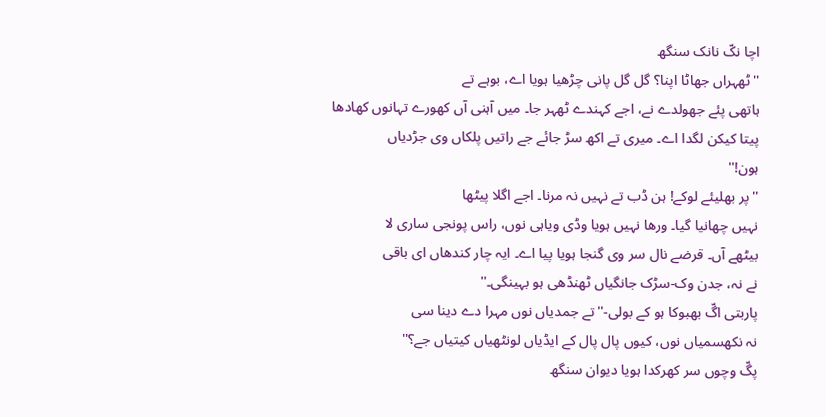اچا نکّ نانک سنگھ
''ٹھہراں جھاٹا اپنا؟ گل گل پانی چڑھیا ہویا اے، بوہے تے
ہاتھی پئے جھولدے نے، اجے کہندے ٹھہر جا۔ میں آہنی آں کھورے تہانوں کھادھا
پیتا کیکن لگدا اے۔ میری تے اکھ سڑ جائے جے راتیں پلکاں وی جڑدیاں
ہون!''
''پر بھلیئے لوکے! ہن ڈب تے نہیں نہ مرنا۔ اجے اگلا پیٹھا
نہیں چھانیا گیا۔ ورھا نہیں ہویا وڈی ویاہی نوں، راس پونجی ساری لا
بیٹھے آں۔ قرضے نال سر وی گنجا ہویا پیا اے۔ ایہ چار کندھاں ای باقی
نے نہ، جدن وک-سڑک جانگیاں ٹھنڈھی ہو بہینگی۔''
پاربتی اگّ بھبوکا ہو کے بولی-''تے جمدیاں نوں مہرا دے دینا سی
نہ نکھسمیاں نوں، کیوں پال پال کے ایڈیاں لونٹھیاں کیتیاں جے؟''
پگّ وچوں سر کھرکدا ہویا دیوان سنگھ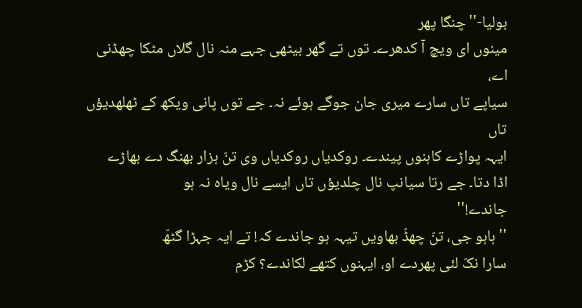بولیا-''چنگا پھر
مینوں ای ویچ آ کدھرے۔ توں تے گھر بیٹھی جہے منہ نال گلاں مٹکا چھڈنی اے،
سیاپے تاں سارے میری جان جوگے ہوئے نہ۔ جے توں پانی ویکھ کے ٹھلھدیؤں تاں
ایہہ پواڑے کاہنوں پیندے۔ روکدیاں روکدیاں وی تنّ ہزار بھنگ دے بھاڑے
اڈا دتا۔ جے رتا سیانپ نال چلدیؤں تاں ایسے نال ویاہ نہ ہو
جاندے!''
''ہاہو جی، تنّ چھڈّ بھاویں تیہہ ہو جاندے کہ! تے ایہ جہڑا گٹھّ
سارا نکّ لئی پھردے او، ایہنوں کتھے لکاندے؟ کڑم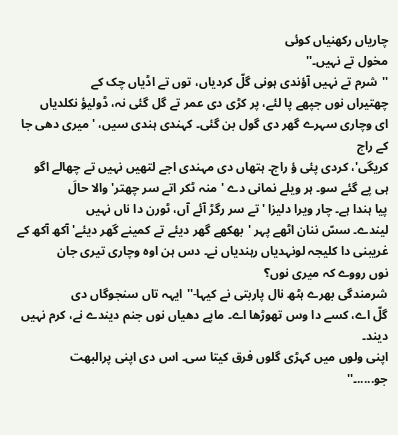چاریاں رکھنیاں کوئی
مخول تے نہیں۔''
''شرم تے نہیں آؤندی ہونی گلّ کردیاں، توں تے اڈیاں چک کے
چھتیراں نوں جپھے پا لئے، پر کڑی دی عمر تے گل گئی نہ، ڈولیؤ نکلدیاں
ای وچاری سہرے گھر دی گول بن گئی۔ کہندی ہندی سیں، 'میری دھی جا کے راج
کریگی'، کردی پئی ؤ راج۔ ہتھاں دی مہندی اجے لتھیں نہیں تے چھالے اگو
ہی پے گئے سو۔ ہر ویلے نمانی دے 'منہ ٹکر اتے سر چھتر' والا حالَ
پیا ہندا ہے۔ چار ویرا دلیزا 'تے سر رگڑ آئے آں، ٹورن دا ناں نہیں
لیندے۔ سسّ ننان اٹھے پہر 'بھکھے گھر دیئے تے کمینے گھر دیئے' آکھ آکھ کے
غریبنی دا کلیجہ لونہدیاں رہندیاں نے۔ دس ہن اوہ وچاری تیری جان
نوں رووے کہ میری نوں؟
شرمندگی بھرے ہٹھ نال پاربتی نے کیہا-''ایہہ تاں سنجوگاں دی
گلّ اے، کسے دا وس تھوڑھا اے۔ ماپے دھیاں نوں جنم دیندے نے، کرم نہیں دیند۔
اپنی ولوں میں کہڑی گلوں فرق کیتا سی۔ اس دی اپنی پرالبھت
جو.....۔''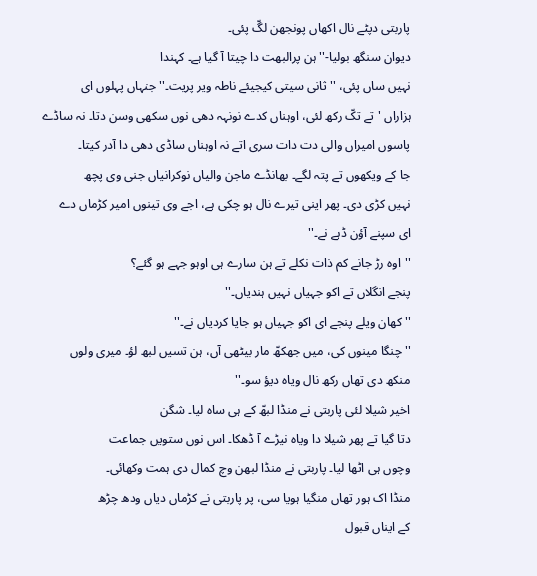پاربتی دپٹے نال اکھاں پونجھن لگّ پئی۔
دیوان سنگھ بولیا-''ہن پرالبھت دا چیتا آ گیا ہے۔ کہندا
نہیں ساں پئی، ''ثانی سیتی کیجیئے ناطہ ویر پریت۔'' جنہاں پہلوں ای
ہزاراں 'تے تکّ رکھ لئی، اوہناں کدے نونہہ دھی نوں سکھی وسن دتا۔ نہ ساڈے
پاسوں امیراں والی دت دات سری اتے نہ اوہناں ساڈی دھی دا آدر کیتا۔
جا کے ویکھوں تے پتہ لگے۔ بھانڈے ماجن والیاں نوکرانیاں جنی وی پچھ
نہیں کڑی دی۔ پھر اینی تیرے نال ہو چکی ہے، اجے وی تینوں امیر کڑماں دے
ای سپنے آؤن ڈہے نے۔''
''اوہ رڑ جانے کم ذات نکلے تے ہن سارے ہی اوہو جہے ہو گئے؟
پنجے انگلاں تے اکو جہیاں نہیں ہندیاں۔''
''کھان ویلے پنجے ای اکو جہیاں ہو جایا کردیاں نے۔''
''چنگا مینوں کی، میں جھکھّ مار بیٹھی آں، ہن تسیں لبھ لؤ۔ میری ولوں
منکھ دی تھاں رکھ نال ویاہ دیؤ سو۔''
اخیر شیلا لئی پاربتی نے منڈا لبھّ کے ہی ساہ لیا۔ شگن
دتا گیا تے پھر شیلا دا ویاہ نیڑے آ ڈھکا۔ اس نوں ستویں جماعت
وچوں ہی اٹھا لیا۔ پاربتی نے منڈا لبھن وچ کمال دی ہمت وکھائی۔
منڈا اک ہور تھاں منگیا ہویا سی، پر پاربتی نے کڑماں دیاں ودھ چڑھ
کے ایناں قبول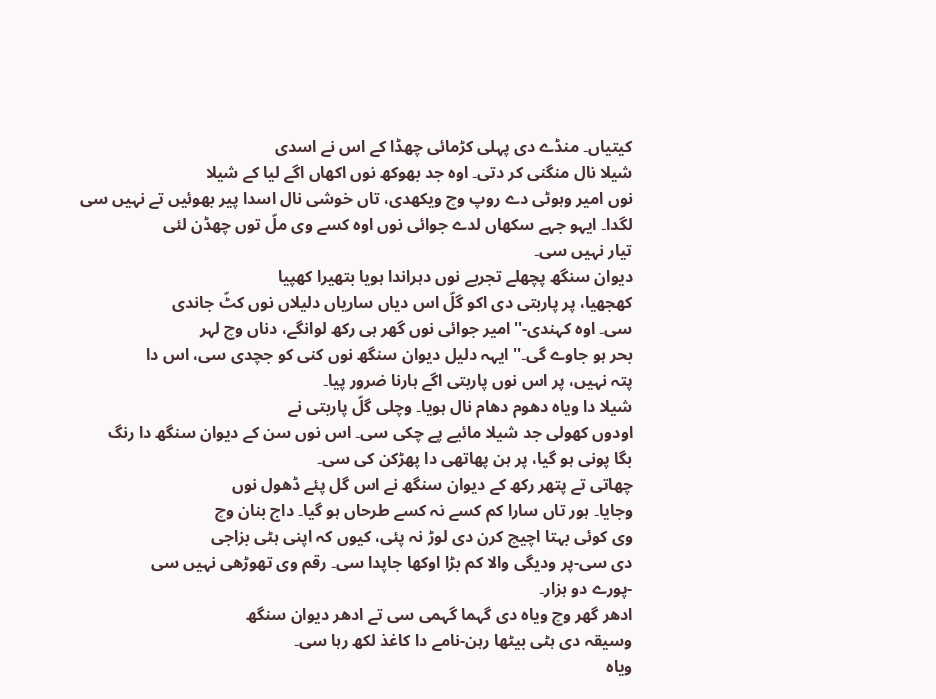کیتیاں۔ منڈے دی پہلی کڑمائی چھڈا کے اس نے اسدی
شیلا نال منگنی کر دتی۔ اوہ جد بھوکھ نوں اکھاں اگے لیا کے شیلا
نوں امیر وہوٹی دے روپ وچ ویکھدی، تاں خوشی نال اسدا پیر بھوئیں تے نہیں سی
لگدا۔ ایہو جہے سکھاں لدے جوائی نوں اوہ کسے وی ملّ توں چھڈن لئی
تیار نہیں سی۔
دیوان سنگھ پچھلے تجربے نوں دہراندا ہویا بتھیرا کھپیا
کھجھیا، پر پاربتی دی اکو گلّ اس دیاں ساریاں دلیلاں نوں کٹّ جاندی
سی۔ اوہ کہندی-''امیر جوائی نوں گھر ہی رکھ لوانگے، دناں وچ لہر
بحر ہو جاوے گی۔'' ایہہ دلیل دیوان سنگھ نوں کنی کو جچدی سی، اس دا
پتہ نہیں، پر اس نوں پاربتی اگے ہارنا ضرور پیا۔
شیلا دا ویاہ دھوم دھام نال ہویا۔ وچلی گلّ پاربتی نے
اودوں کھولی جد شیلا مائیے پے چکی سی۔ اس نوں سن کے دیوان سنگھ دا رنگ
بگا پونی ہو گیا، پر ہن پھاتھی دا پھڑکن کی سی۔
چھاتی تے پتھر رکھ کے دیوان سنگھ نے اس گل پئے ڈھول نوں
وجایا۔ ہور تاں سارا کم کسے نہ کسے طرحاں ہو گیا۔ داج بنان وچ
وی کوئی بہتا اچیچ کرن دی لوڑ نہ پئی، کیوں کہ اپنی ہٹی بزاجی
دی سی-پر ودیگی والا کم بڑا اوکھا جاپدا سی۔ رقم وی تھوڑھی نہیں سی
-پورے دو ہزار۔
ادھر گھر وچ ویاہ دی گہما گہمی سی تے ادھر دیوان سنگھ
وسیقہ دی ہٹی بیٹھا رہن-نامے دا کاغذ لکھ رہا سی۔
ویاہ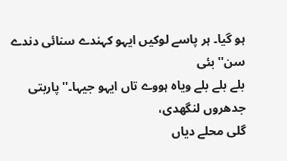ہو گیا۔ ہر پاسے لوکیں ایہو کہندے سنائی دندے سن''بئی
بلے بلے بلے ویاہ ہووے تاں ایہو جیہا۔'' پاربتی جدھروں لنگھدی،
گلی محلے دیاں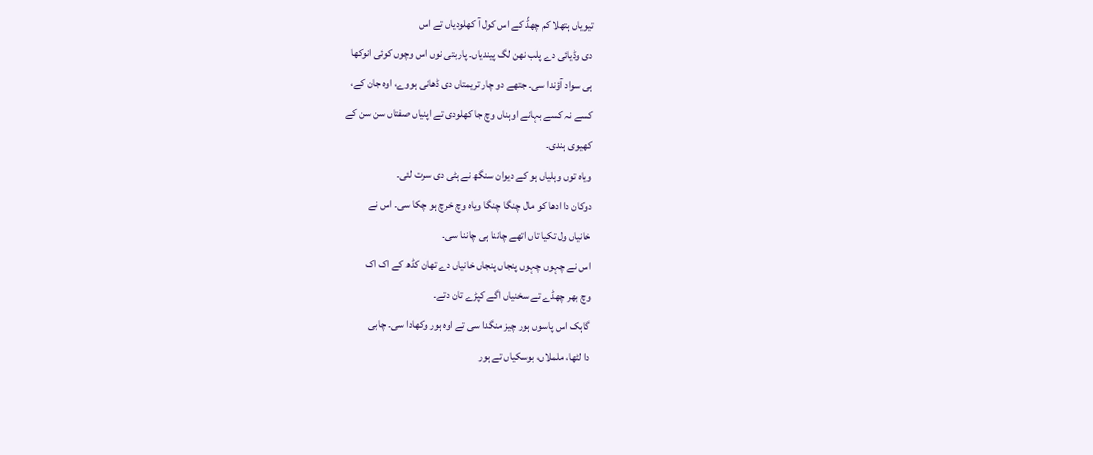تیویاں ہتھلا کم چھڈّ کے اس کول آ کھلودیاں تے اس
دی وڈیائی دے پلب نھن لگ پیندیاں۔ پاربتی نوں اس وچوں کوئی انوکھا
ہی سواد آؤندا سی۔ جتھے دو چار تریمتاں دی ڈھانی ہووے، اوہ جان کے،
کسے نہ کسے بہانے اوہناں وچ جا کھلودی تے اپنیاں صفتاں سن سن کے
کھیوی ہندی۔
ویاہ توں وہلیاں ہو کے دیوان سنگھ نے ہٹی دی سرت لئی۔
دوکان دا ادھا کو مال چنگا چنگا ویاہ وچ خرچ ہو چکا سی۔ اس نے
خانیاں ول تکیا تاں اتھے چاننا ہی چاننا سی۔
اس نے چہوں چہوں پنجاں پنجاں خانیاں دے تھان کڈھ کے اک اک
وچ بھر چھڈے تے سخنیاں اگے کپڑے تان دتے۔
گاہک اس پاسوں ہور چیز منگدا سی تے اوہ ہور وکھادا سی۔ چابی
دا لٹھا، ململاں، بوسکیاں تے ہور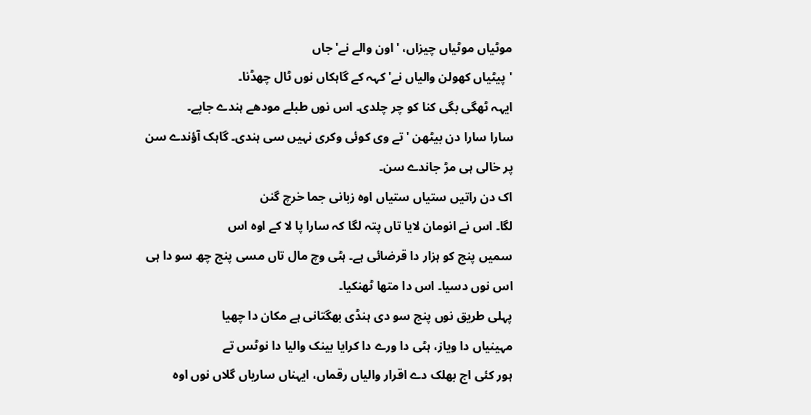موٹیاں موٹیاں چیزاں، 'اون والے نے' جاں
'پیٹیاں کھولن والیاں نے' کہہ کے گاہکاں نوں ٹال چھڈنا۔
ایہہ ٹھگی بگی کنا کو چر چلدی۔ اس نوں طبلے مودھے ہندے جاپے۔
سارا سارا دن بیٹھن 'تے وی کوئی وکری نہیں سی ہندی۔ گاہک آؤندے سن
پر خالی ہی مڑ جاندے سن۔
اک دن راتیں ستیاں ستیاں اوہ زبانی جما خرچ گنن
لگا۔ اس نے انومان لایا تاں پتہ لگا کہ سارا پا لا کے اوہ اس
سمیں پنج کو ہزار دا قرضائی ہے۔ ہٹی وچ مال تاں مسی پنج چھ سو دا ہی
اس نوں دسیا۔ اس دا متھا ٹھنکیا۔
پہلی طریق نوں پنج سو دی ہنڈی بھگتانی ہے مکان دا چھیا
مہینیاں دا ویاز، ہٹی دا ورے دا کرایا بینک والیا دا نوٹس تے
ہور کئی اج بھلک دے اقرار والیاں رقماں، ایہناں ساریاں گلاں نوں اوہ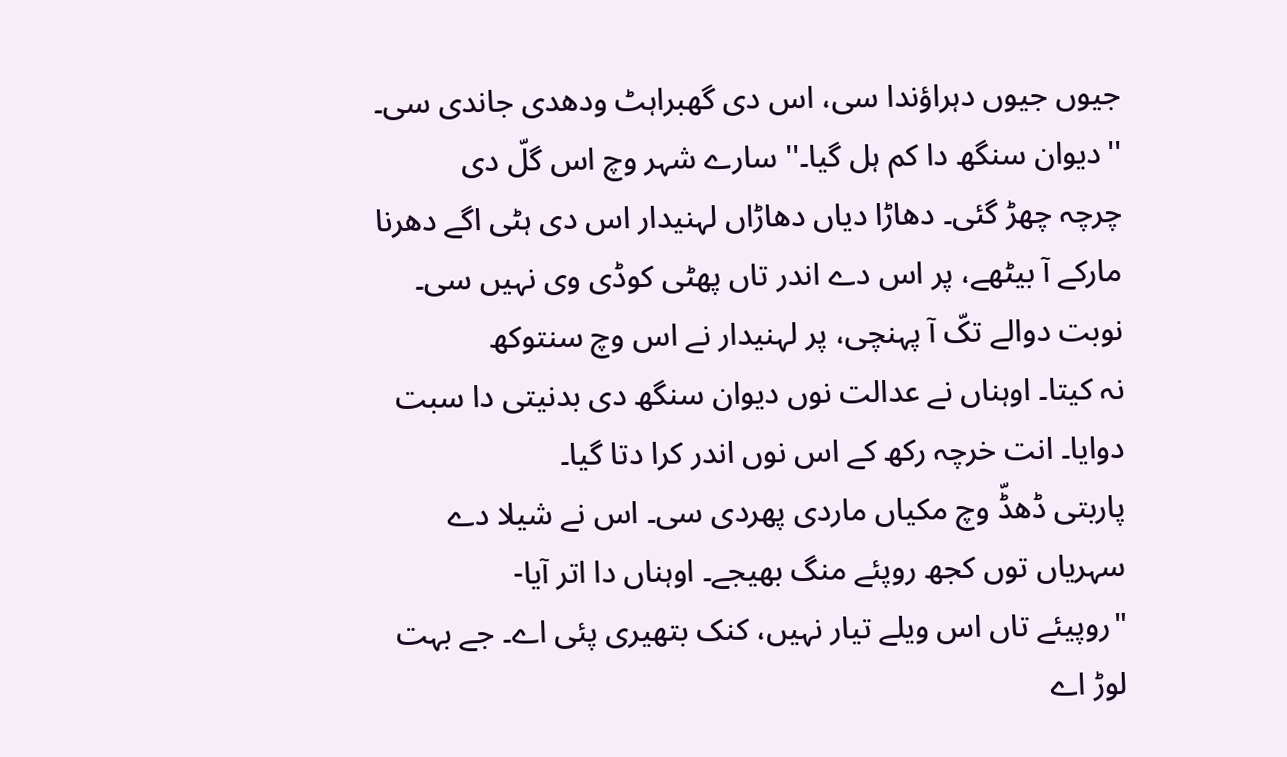جیوں جیوں دہراؤندا سی، اس دی گھبراہٹ ودھدی جاندی سی۔
''دیوان سنگھ دا کم ہل گیا۔'' سارے شہر وچ اس گلّ دی
چرچہ چھڑ گئی۔ دھاڑا دیاں دھاڑاں لہنیدار اس دی ہٹی اگے دھرنا
مارکے آ بیٹھے، پر اس دے اندر تاں پھٹی کوڈی وی نہیں سی۔
نوبت دوالے تکّ آ پہنچی، پر لہنیدار نے اس وچ سنتوکھ
نہ کیتا۔ اوہناں نے عدالت نوں دیوان سنگھ دی بدنیتی دا سبت
دوایا۔ انت خرچہ رکھ کے اس نوں اندر کرا دتا گیا۔
پاربتی ڈھڈّ وچ مکیاں ماردی پھردی سی۔ اس نے شیلا دے
سہریاں توں کجھ روپئے منگ بھیجے۔ اوہناں دا اتر آیا-
"روپیئے تاں اس ویلے تیار نہیں، کنک بتھیری پئی اے۔ جے بہت
لوڑ اے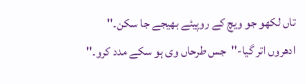تاں لکھو جو ویچ کے روپیئے بھیجے جا سکن۔''
ادھروں اتر گیا-''جس طرحاں وی ہو سکے مدد کرو۔''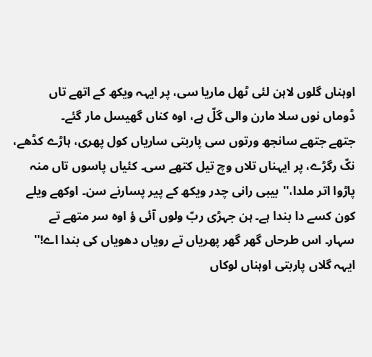اوہناں گلوں لاہن لئی ٹھل ماریا سی، پر ایہہ ویکھ کے اتھے تاں
ڈوماں نوں سلا مارن والی گلّ ہے، اوہ کناں گھیسل مار گئے۔
جتھے جتھے سانجھ ورتوں سی پاربتی ساریاں کول پھری، ہاڑے کڈھے،
نکّ رگڑے، پر ایہناں تلاں وچ تیل کتھے سی۔ کئیاں پاسوں تاں منہ
پاڑوا اتر ملدا،''بیبی رانی چدر ویکھ کے پیر پسارنے سن۔ اوکھے ویلے
کون کسے دا بندا ہے۔ ہن جہڑی ربّ ولوں آئی ؤ اوہ سر متھے تے
سہار۔ اس طرحاں گھر گھر پھریاں تے رویاں دھویاں کی بندا اے!''
ایہہ گلاں پاربتی اوہناں لوکاں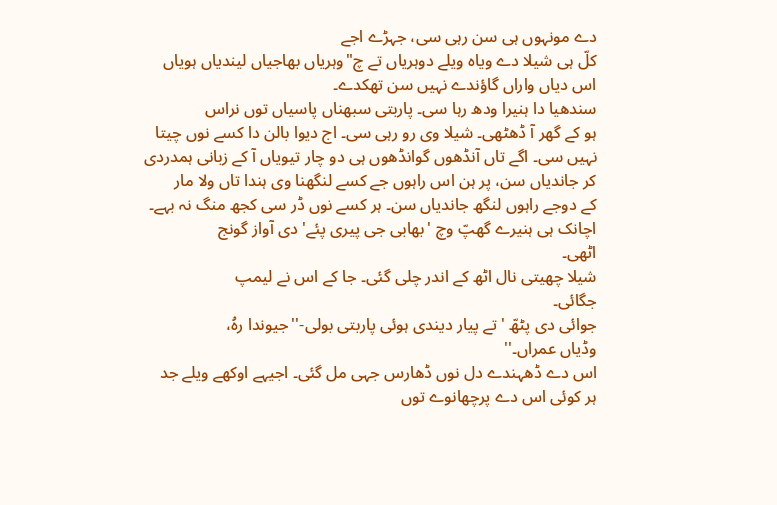دے مونہوں ہی سن رہی سی، جہڑے اجے
کلّ ہی شیلا دے ویاہ ویلے دوہریاں تے چ"وہریاں بھاجیاں لیندیاں ہویاں
اس دیاں واراں گاؤندے نہیں سن تھکدے۔
سندھیا دا ہنیرا ودھ رہا سی۔ پاربتی سبھناں پاسیاں توں نراس
ہو کے گھر آ ڈھٹھی۔ شیلا وی رو رہی سی۔ اج دیوا بالن دا کسے نوں چیتا
نہیں سی۔ اگے تاں آنڈھوں گوانڈھوں ہی دو چار تیویاں آ کے زبانی ہمدردی
کر جاندیاں سن، پر ہن اس راہوں جے کسے لنگھنا وی ہندا تاں ولا مار
کے دوجے راہوں لنگھ جاندیاں سن۔ ہر کسے نوں ڈر سی کجھ منگ نہ بہے۔
اچانک ہی ہنیرے گھپّ وچ 'بھابی جی پیری پئے' دی آواز گونج
اٹھی۔
شیلا چھیتی نال اٹھ کے اندر چلی گئی۔ جا کے اس نے لیمپ
جگائی۔
جوائی دی پٹھّ 'تے پیار دیندی ہوئی پاربتی بولی-''جیوندا رہُ،
وڈیاں عمراں۔''
اس دے ڈھہندے دل نوں ڈھارس جہی مل گئی۔ اجیہے اوکھے ویلے جد
ہر کوئی اس دے پرچھانوے توں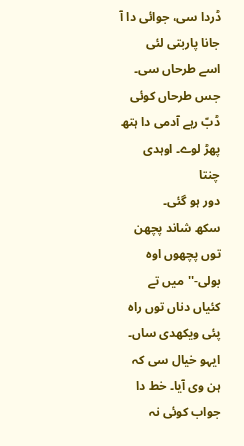ڈردا سی، جوائی دا آ جانا پاربتی لئی
اسے طرحاں سی۔ جس طرحاں کوئی ڈبّ رہے آدمی دا ہتھ پھڑ لوے۔ اوہدی چنتا
دور ہو گئی۔
سکھ شاند پچھن توں پچھوں اوہ بولی-''میں تے کئیاں دناں توں راہ
پئی ویکھدی ساں۔ ایہو خیال سی کہ ہن وی آیا۔ خط دا جواب کوئی نہ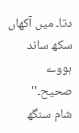دتا۔ میں آکھاں سکھ ساند ہووے صحیح۔''
شام سنگھ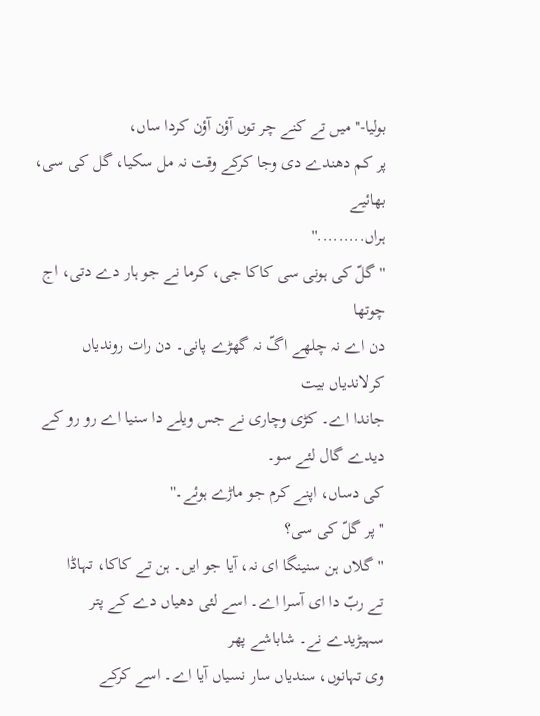بولیا-''میں تے کنے چر توں آؤن آؤن کردا ساں،
پر کم دھندے دی وجا کرکے وقت نہ مل سکیا، گل کی سی، بھائیے
ہراں.........''
''گلّ کی ہونی سی کاکا جی، کرما نے جو ہار دے دتی، اج چوتھا
دن اے نہ چلھے اگّ نہ گھڑے پانی۔ دن رات روندیاں کرلاندیاں بیت
جاندا اے۔ کڑی وچاری نے جس ویلے دا سنیا اے رو رو کے دیدے گال لئے سو۔
کی دساں، اپنے کرم جو ماڑے ہوئے۔''
''پر گلّ کی سی؟
''گلاں ہن سنینگا ای نہ، آیا جو ایں۔ ہن تے کاکا، تہاڈا
تے ربّ دا ای آسرا اے۔ اسے لئی دھیاں دے کے پتر سہیڑیدے نے۔ شاباشے پھر
وی تہانوں، سندیاں سار نسیاں آیا اے۔ اسے کرکے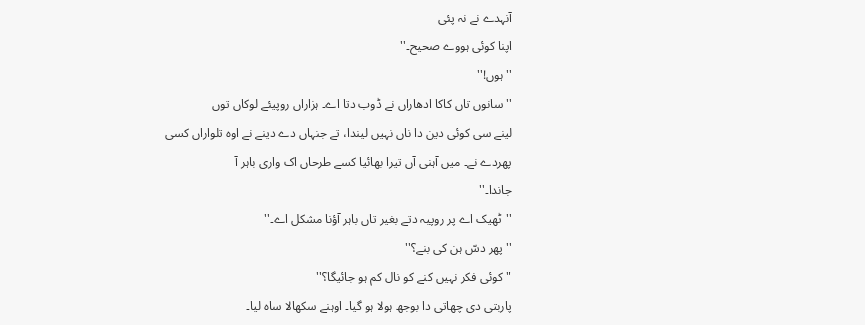آنہدے نے نہ پئی
اپنا کوئی ہووے صحیح۔''
''ہوں!''
''سانوں تاں کاکا ادھاراں نے ڈوب دتا اے۔ ہزاراں روپیئے لوکاں توں
لینے سی کوئی دین دا ناں نہیں لیندا، تے جنہاں دے دینے نے اوہ تلواراں کسی
پھردے نے۔ میں آہنی آں تیرا بھائیا کسے طرحاں اک واری باہر آ
جاندا۔''
''ٹھیک اے پر روپیہ دتے بغیر تاں باہر آؤنا مشکل اے۔''
''پھر دسّ ہن کی بنے؟''
"کوئی فکر نہیں کنے کو نال کم ہو جائیگا؟''
پاربتی دی چھاتی دا بوجھ ہولا ہو گیا۔ اوہنے سکھالا ساہ لیا۔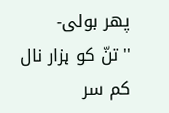پھر بولی-
''تنّ کو ہزار نال کم سر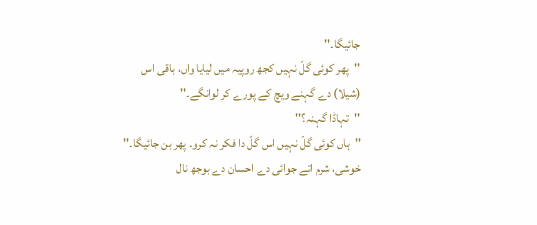جائیگا۔''
''پھر کوئی گلّ نہیں کجھ روپیہ میں لیایا واں، باقی اس
(شیلا) دے گہنے ویچ کے پورے کر لوانگے۔''
''تہاڈا گہنہ؟''
''ہاں کوئی گلّ نہیں اس گلّ دا فکر نہ کرو۔ پھر بن جائیگا۔''
خوشی، شرم اتے جوائی دے احسان دے بوجھ نال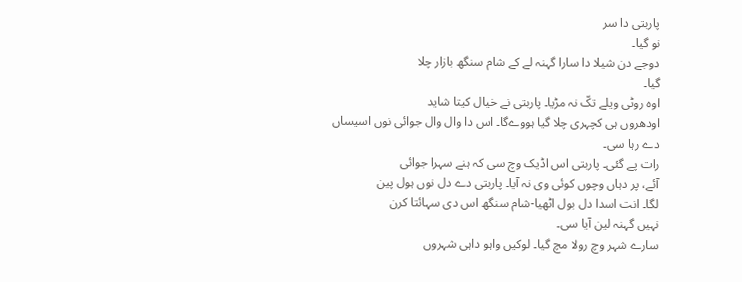پاربتی دا سر
نو گیا۔
دوجے دن شیلا دا سارا گہنہ لے کے شام سنگھ بازار چلا
گیا۔
اوہ روٹی ویلے تکّ نہ مڑیا۔ پاربتی نے خیال کیتا شاید
اودھروں ہی کچہری چلا گیا ہووےگا۔ اس دا وال وال جوائی نوں اسیساں
دے رہا سی۔
رات پے گئی۔ پاربتی اس اڈیک وچ سی کہ ہنے سہرا جوائی
آئے، پر دہاں وچوں کوئی وی نہ آیا۔ پاربتی دے دل نوں ہول پین
لگا۔ انت اسدا دل بول اٹھیا-شام سنگھ اس دی سہائتا کرن
نہیں گہنہ لین آیا سی۔
سارے شہر وچ رولا مچ گیا۔ لوکیں واہو داہی شہروں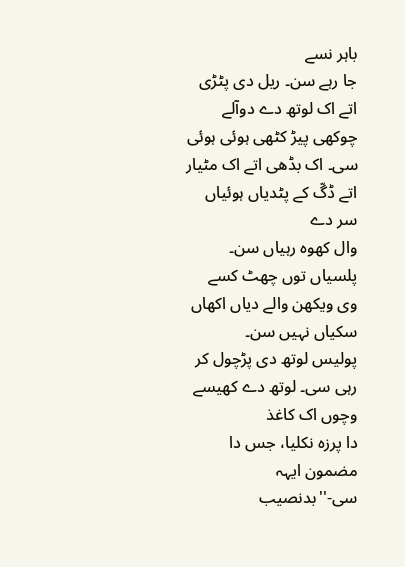باہر نسے
جا رہے سن۔ ریل دی پٹڑی اتے اک لوتھ دے دوآلے چوکھی پیڑ کٹھی ہوئی ہوئی
سی۔ اک بڈھی اتے اک مٹیار اتے ڈگّ کے پٹدیاں ہوئیاں سر دے
وال کھوہ رہیاں سن۔ پلسیاں توں چھٹ کسے وی ویکھن والے دیاں اکھاں
سکیاں نہیں سن۔
پولیس لوتھ دی پڑچول کر رہی سی۔ لوتھ دے کھیسے وچوں اک کاغذ
دا پرزہ نکلیا، جس دا مضمون ایہہ سی-''بدنصیب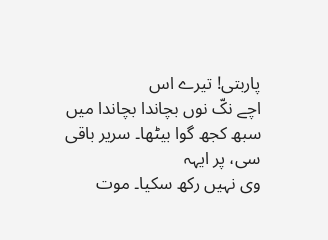پاربتی! تیرے اس
اچے نکّ نوں بچاندا بچاندا میں سبھ کجھ گوا بیٹھا۔ سریر باقی سی، پر ایہہ
وی نہیں رکھ سکیا۔ موت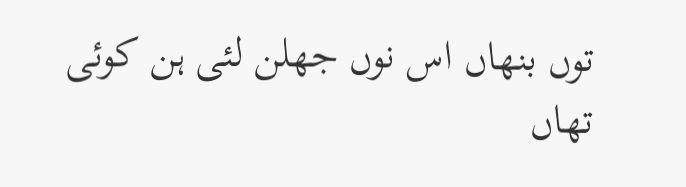توں بنھاں اس نوں جھلن لئی ہن کوئی تھاں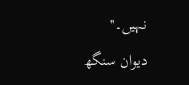نہیں۔''
دیوان سنگھ